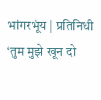भांगरभूंय | प्रतिनिधी
‘तुम मुझे खून दो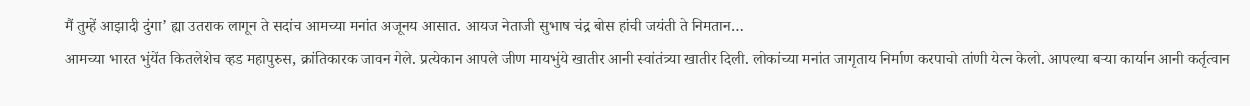मैं तुम्हें आझादी दुंगा’ ह्या उतराक लागून ते सदांच आमच्या मनांत अजूनय आसात. आयज नेताजी सुभाष चंद्र बोस हांची जयंती ते निमतान…
आमच्या भारत भुंयेंत कितलेशेच व्हड महापुरुस, क्रांतिकारक जावन गेले. प्रत्येकान आपले जीण मायभुंये खातीर आनी स्वांतंत्र्या खातीर दिली. लोकांच्या मनांत जागृताय निर्माण करपाचो तांणी येत्न केलो. आपल्या बऱ्या कार्यान आनी कर्तृत्वान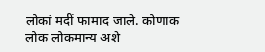लोकां मदीं फामाद जाले. कोणाक लोक लोकमान्य अशे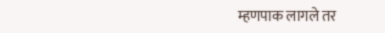म्हणपाक लागले तर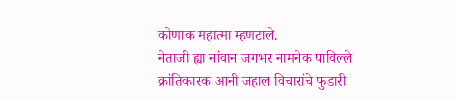कोणाक महात्मा म्हणटाले.
नेताजी ह्या नांवान जगभर नामनेक पाविल्ले क्रांतिकारक आनी जहाल विचारांचे फुडारी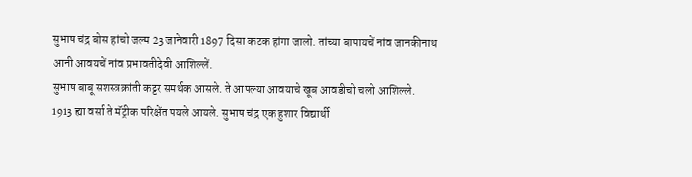सुभाष चंद्र बोस हांचो जल्म 23 जानेवारी 1897 दिसा कटक हांगा जालो. तांच्या बापायचें नांव जानकीनाथ आनी आवयचें नांव प्रभावतीदेवी आशिल्लें.
सुभाष बाबू सशस्त्रक्रांती कट्टर समर्थक आसले. ते आपल्या आवयाचे खूब आवडीचो चलो आशिल्ले. 1913 ह्या वर्सा ते मॅट्रीक परिक्षेंत पयले आयले. सुभाष चंद्र एक हुशार विद्यार्थी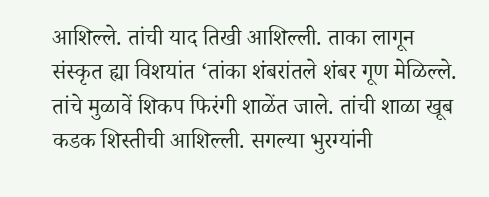आशिल्ले. तांची याद तिखी आशिल्ली. ताका लागून संस्कृत ह्या विशयांत ‘तांका शंबरांतले शंबर गूण मेळिल्ले. तांचे मुळावें शिकप फिरंगी शाळेंत जाले. तांची शाळा खूब कडक शिस्तीची आशिल्ली. सगल्या भुरग्यांनी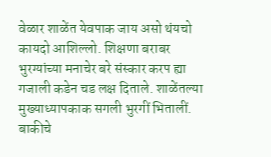वेळार शाळेंत येवपाक जाय असो थंयचो कायदो आशिल्लो. शिक्षणा बराबर भुरग्यांच्या मनाचेर बरे संस्कार करप ह्या गजाली कडेन चड लक्ष दिताले. शाळेंतल्या मुख्याध्यापकाक सगली भुरगीं भितालीं. बाकीचे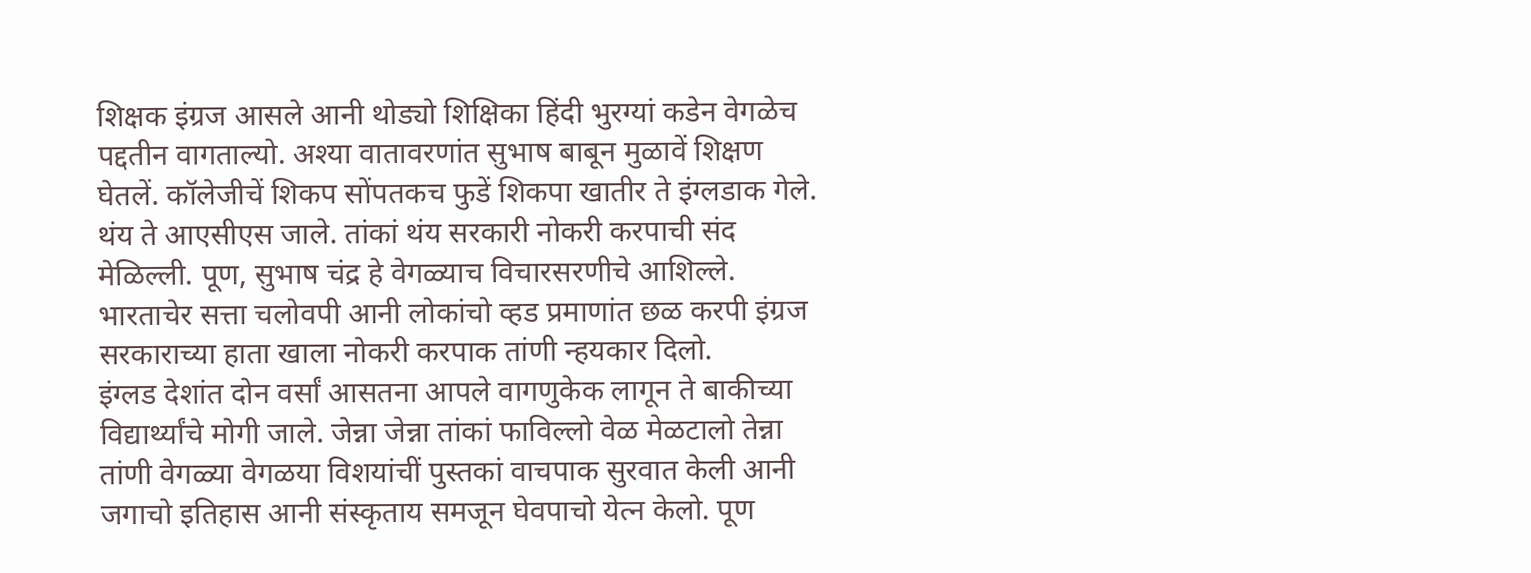शिक्षक इंग्रज आसले आनी थोड्यो शिक्षिका हिंदी भुरग्यां कडेन वेगळेच पद्दतीन वागताल्यो. अश्या वातावरणांत सुभाष बाबून मुळावें शिक्षण घेतलें. कॉलेजीचें शिकप सोंपतकच फुडें शिकपा खातीर ते इंग्लडाक गेले. थंय ते आएसीएस जाले. तांकां थंय सरकारी नोकरी करपाची संद मेळिल्ली. पूण, सुभाष चंद्र हे वेगळ्याच विचारसरणीचे आशिल्ले. भारताचेर सत्ता चलोवपी आनी लोकांचो व्हड प्रमाणांत छळ करपी इंग्रज सरकाराच्या हाता खाला नोकरी करपाक तांणी न्हयकार दिलो.
इंग्लड देशांत दोन वर्सां आसतना आपले वागणुकेक लागून ते बाकीच्या विद्यार्थ्यांचे मोगी जाले. जेन्ना जेन्ना तांकां फाविल्लो वेळ मेळटालो तेन्ना तांणी वेगळ्या वेगळया विशयांचीं पुस्तकां वाचपाक सुरवात केली आनी जगाचो इतिहास आनी संस्कृताय समजून घेवपाचो येत्न केलो. पूण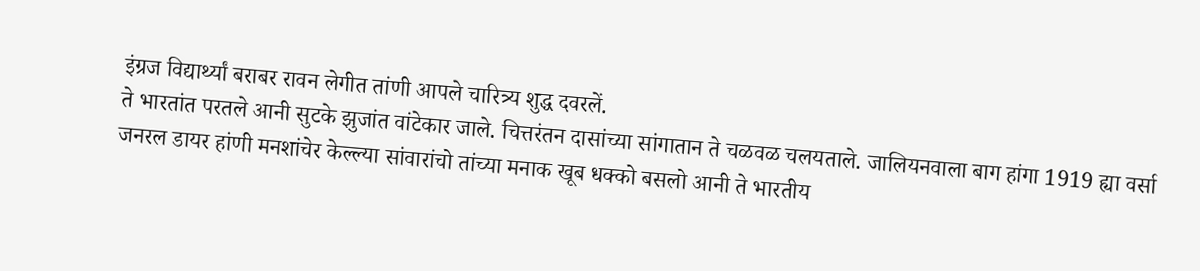इंग्रज विद्यार्थ्यां बराबर रावन लेगीत तांणी आपले चारित्र्य शुद्ध दवरलें.
ते भारतांत परतले आनी सुटके झुजांत वांटेकार जाले. चित्तरंतन दासांच्या सांगातान ते चळवळ चलयताले. जालियनवाला बाग हांगा 1919 ह्या वर्सा जनरल डायर हांणी मनशांचेर केल्ल्या सांवारांचो तांच्या मनाक खूब धक्को बसलो आनी ते भारतीय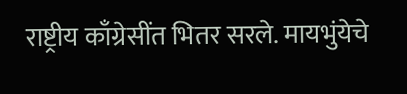राष्ट्रीय काँग्रेसींत भितर सरले. मायभुंयेचे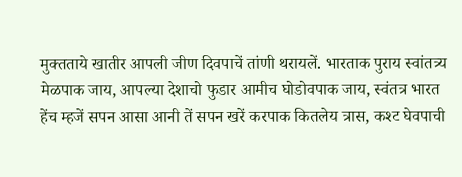मुक्तताये खातीर आपली जीण दिवपाचें तांणी थरायलें. भारताक पुराय स्वांतत्र्य मेळपाक जाय, आपल्या देशाचो फुडार आमीच घोडोवपाक जाय, स्वंतत्र भारत हेंच म्हजें सपन आसा आनी तें सपन खरें करपाक कितलेय त्रास, कश्ट घेवपाची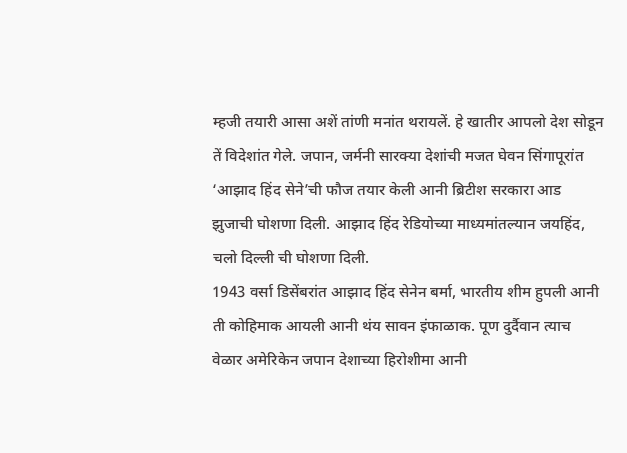म्हजी तयारी आसा अशें तांणी मनांत थरायलें. हे खातीर आपलो देश सोडून तें विदेशांत गेले. जपान, जर्मनी सारक्या देशांची मजत घेवन सिंगापूरांत ‘आझाद हिंद सेने’ची फौज तयार केली आनी ब्रिटीश सरकारा आड झुजाची घोशणा दिली. आझाद हिंद रेडियोच्या माध्यमांतल्यान जयहिंद, चलो दिल्ली ची घोशणा दिली.
1943 वर्सा डिसेंबरांत आझाद हिंद सेनेन बर्मा, भारतीय शीम हुपली आनी ती कोहिमाक आयली आनी थंय सावन इंफाळाक. पूण दुर्दैवान त्याच वेळार अमेरिकेन जपान देशाच्या हिरोशीमा आनी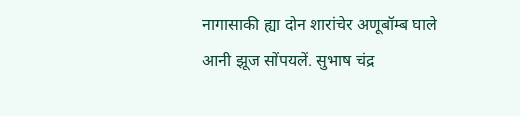नागासाकी ह्या दोन शारांचेर अणूबॉम्ब घाले आनी झूज सोंपयलें. सुभाष चंद्र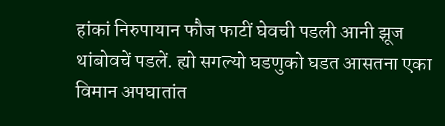हांकां निरुपायान फौज फाटीं घेवची पडली आनी झूज थांबोवचें पडलें. ह्यो सगल्यो घडणुको घडत आसतना एका विमान अपघातांत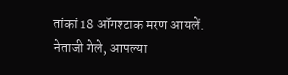तांकां 18 ऑगश्टाक मरण आयलें. नेताजी गेले, आपल्या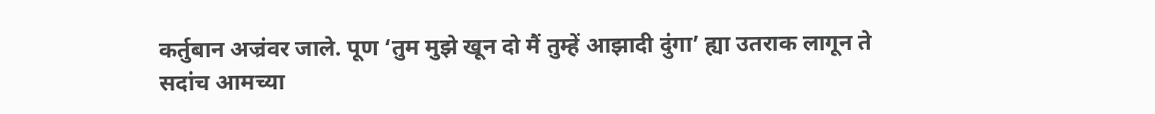कर्तुबान अज्रंवर जाले. पूण ‘तुम मुझे खून दो मैं तुम्हें आझादी दुंगा’ ह्या उतराक लागून ते सदांच आमच्या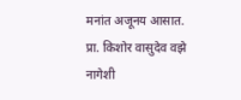मनांत अजूनय आसात.
प्रा. किशोर वासुदेव वझे
नागेशी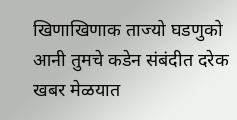खिणाखिणाक ताज्यो घडणुको आनी तुमचे कडेन संबंदीत दरेक खबर मेळयात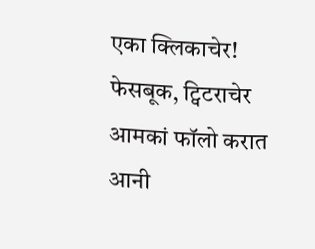एका क्लिकाचेर! फेसबूक, ट्विटराचेर आमकां फॉलो करात आनी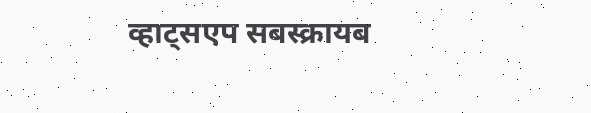व्हाट्सएप सबस्क्रायब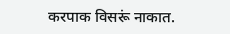करपाक विसरूं नाकात.